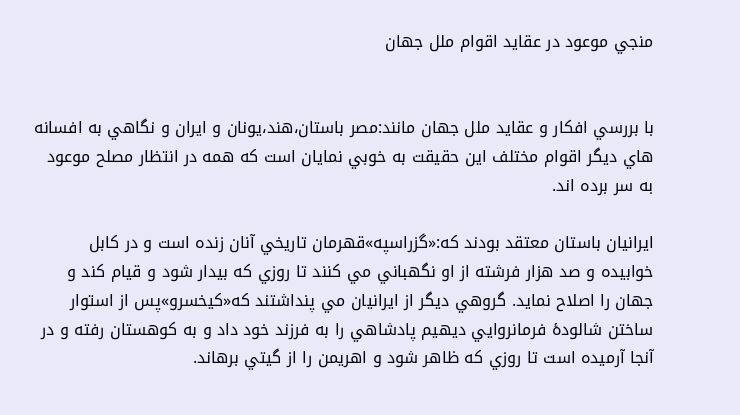منجي موعود در عقايد اقوام ملل جهان


با بررسي افكار و عقايد ملل جهان مانند:مصر باستان،هند،يونان و ايران و نگاهي به افسانه هاي ديگر اقوام مختلف اين حقيقت به خوبي نمايان است كه همه در انتظار مصلح موعود به سر برده اند.

ايرانيان باستان معتقد بودند كه:«گزراسپه»قهرمان تاريخي آنان زنده است و در كابل خوابيده و صد هزار فرشته از او نگهباني مي كنند تا روزي كه بيدار شود و قيام كند و جهان را اصلاح نمايد. گروهي ديگر از ايرانيان مي پنداشتند كه«كيخسرو»پس از استوار ساختن شالودۀ فرمانروايي ديهيم پادشاهي را به فرزند خود داد و به كوهستان رفته و در آنجا آرميده است تا روزي كه ظاهر شود و اهريمن را از گيتي برهاند.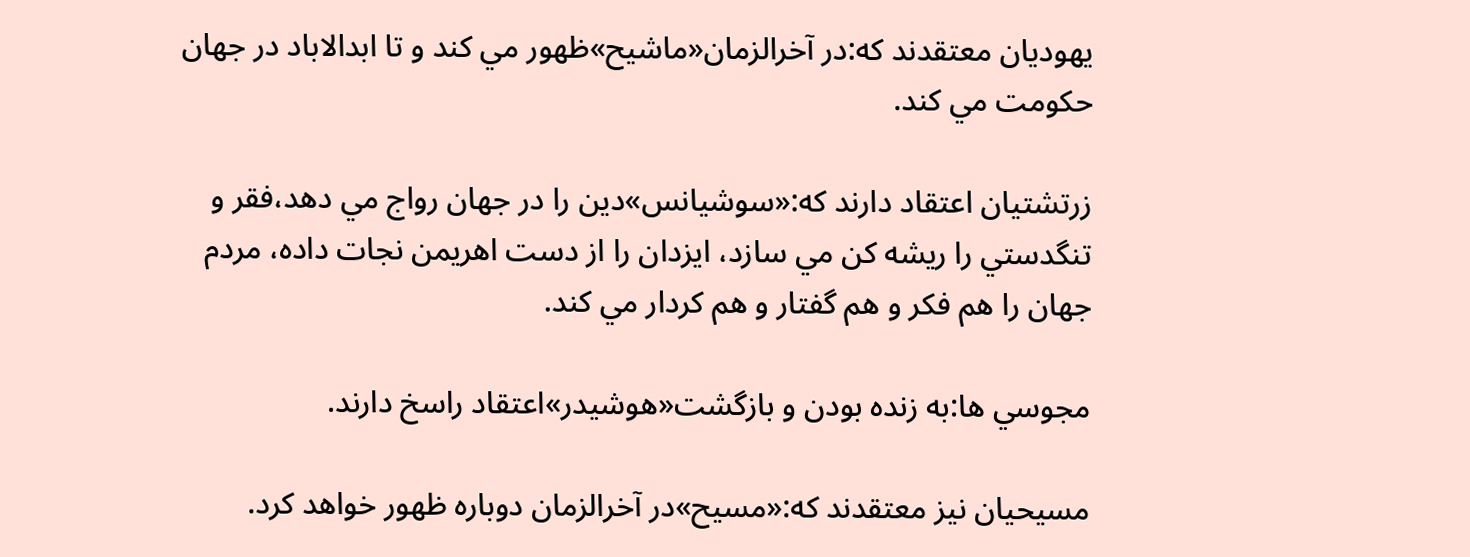يهوديان معتقدند كه:در آخرالزمان«ماشيح»ظهور مي كند و تا ابدالاباد در جهان حكومت مي كند.

زرتشتيان اعتقاد دارند كه:«سوشيانس»دين را در جهان رواج مي دهد،فقر و تنگدستي را ريشه كن مي سازد، ايزدان را از دست اهريمن نجات داده، مردم جهان را هم فكر و هم گفتار و هم كردار مي كند.

مجوسي ها:به زنده بودن و بازگشت«هوشيدر»اعتقاد راسخ دارند.

مسيحيان نيز معتقدند كه:«مسيح»در آخرالزمان دوباره ظهور خواهد كرد.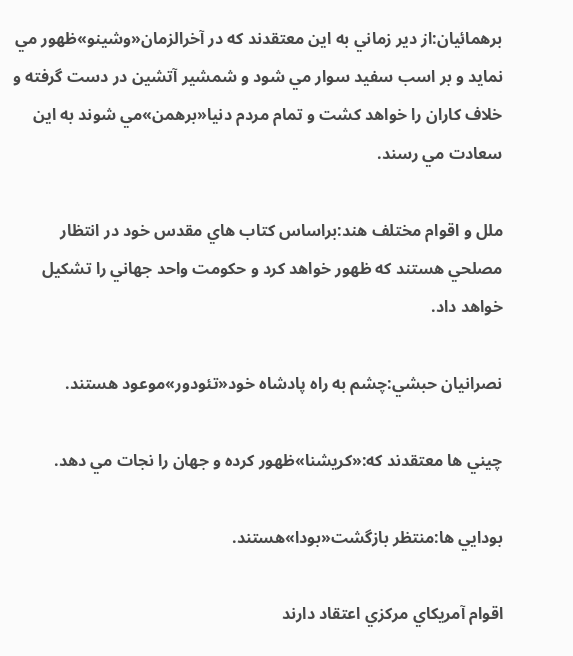برهمائيان:از دير زماني به اين معتقدند كه در آخرالزمان«وشينو»ظهور مي نمايد و بر اسب سفيد سوار مي شود و شمشير آتشين در دست گرفته و خلاف كاران را خواهد كشت و تمام مردم دنيا«برهمن»مي شوند به اين سعادت مي رسند.

ملل و اقوام مختلف هند:براساس كتاب هاي مقدس خود در انتظار مصلحي هستند كه ظهور خواهد كرد و حكومت واحد جهاني را تشكيل خواهد داد.

نصرانيان حبشي:چشم به راه پادشاه خود«تئودور»موعود هستند.

چيني ها معتقدند كه:«كريشنا»ظهور كرده و جهان را نجات مي دهد.

بودايي ها:منتظر بازگشت«بودا»هستند.

اقوام آمريكاي مركزي اعتقاد دارند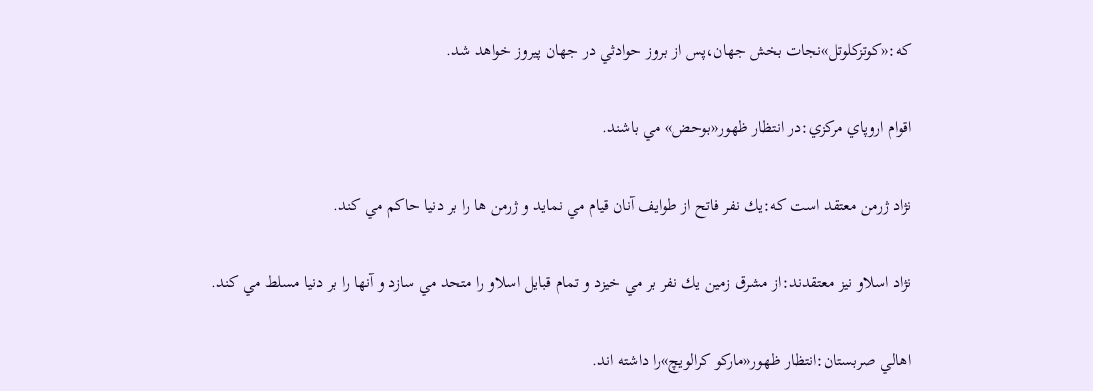كه:«كوتزكلوتل»نجات بخش جهان،پس از بروز حوادثي در جهان پيروز خواهد شد.

اقوام اروپاي مركزي:در انتظار ظهور«بوحض» مي باشند.

نژاد ژرمن معتقد است كه:يك نفر فاتح از طوايف آنان قيام مي نمايد و ژرمن ها را بر دنيا حاكم مي كند.

نژاد اسلاو نيز معتقدند:از مشرق زمين يك نفر بر مي خيزد و تمام قبايل اسلاو را متحد مي سازد و آنها را بر دنيا مسلط مي كند.

اهالي صربستان:انتظار ظهور«ماركو كرالويچ»را داشته اند.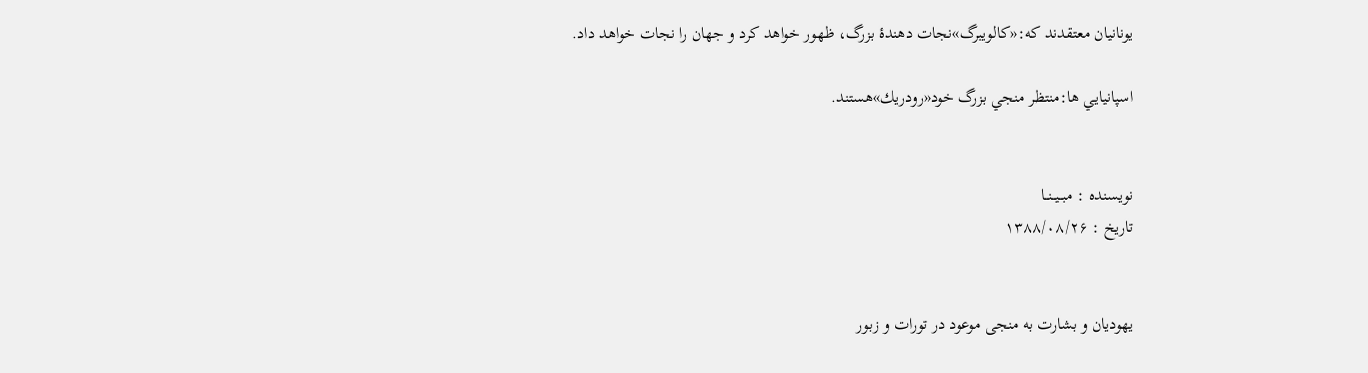يونانيان معتقدند كه:«كالويبرگ»نجات دهندۀ بزرگ، ظهور خواهد كرد و جهان را نجات خواهد داد.

اسپانيايي ها:منتظر منجي بزرگ خود«رودريك»هستند.


نویسنده : مبــیــنــا
تاریخ : ۱۳۸۸/۰۸/۲۶


یهودیان و بشارت به منجی موعود در تورات و زبور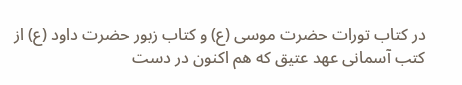در کتاب تورات حضرت موسی (ع) و کتاب زبور حضرت داود (ع) از کتب آسمانی عهد عتیق که هم اکنون در دست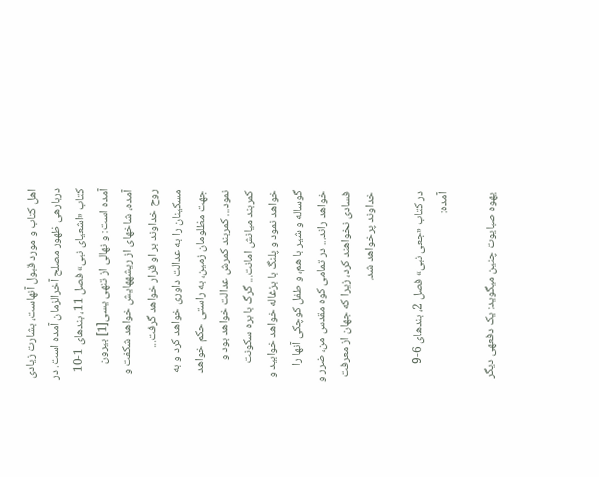اهل کتاب و مورد قبول آنهاست، بشارت زیادی دربارهی ظهور مصلح آخرالزمان آمده است. در کتاب «اشعیای نبی» فصل 11، بندهای 1-10 آمده است: و نهالی از تنهی یسی[1] بیرون آمده، شاخهای از ریشههایش خواهد شکفت و روح خداوند بر او قرار خواهد گرفت... مسکینان را به عدالت داوری خواهد کرد و به جهت مظلومان زمین، به راستی حکم خواهد نمود... کمربند کمرش عدالت خواهد بود و کمربند میانش امانت... گرگ با بره سکونت خواهد نمود و پلنگ با بزغاله خواهد خوابید و گوساله و شیر با هم، و طفل کوچکی آنها را خواهد راند... در تمامی کوه مقدس من، ضرر و فسادی نخواهند کرد، زیرا که جهان از معرفت خداوند پرخواهد شد.

در کتاب «جعی نبی» فصل 2، بندهای 6-9 آمده:

یهوه صبایوت چنین میگوید: یک دفعهی دیگر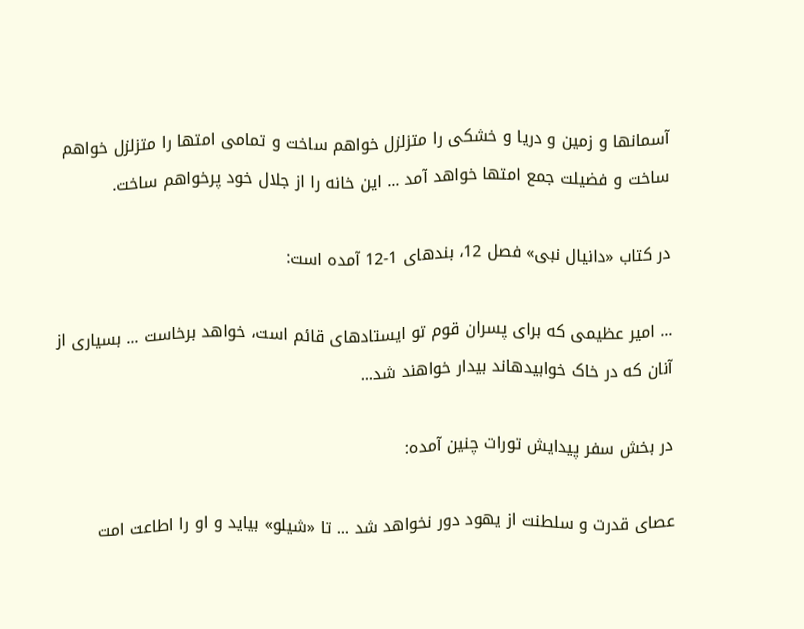آسمانها و زمین و دریا و خشکی را متزلزل خواهم ساخت و تمامی امتها را متزلزل خواهم ساخت و فضیلت جمع امتها خواهد آمد ... این خانه را از جلال خود پرخواهم ساخت.

در کتاب «دانیال نبی» فصل 12، بندهای 1-12 آمده است:

... امیر عظیمی که برای پسران قوم تو ایستادهای قائم است، خواهد برخاست ... بسیاری از آنان که در خاک خوابیدهاند بیدار خواهند شد...

در بخش سفر پیدایش تورات چنین آمده:

عصای قدرت و سلطنت از یهود دور نخواهد شد ... تا «شیلو» بیاید و او را اطاعت امت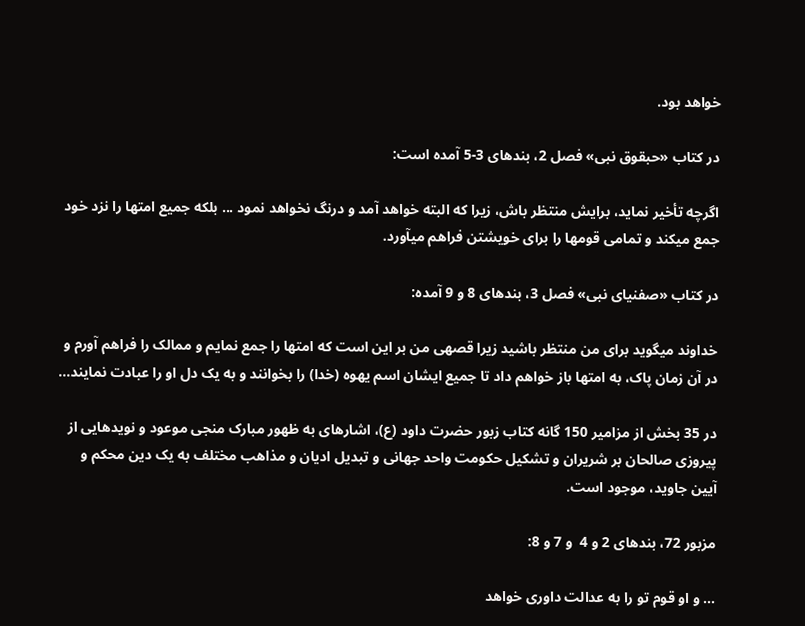خواهد بود.

در کتاب «حبقوق نبی» فصل 2، بندهای 3-5 آمده است:

اگرچه تأخیر نماید، برایش منتظر باش، زیرا که البته خواهد آمد و درنگ نخواهد نمود ... بلکه جمیع امتها را نزد خود جمع میکند و تمامی قومها را برای خویشتن فراهم میآورد.

در کتاب «صفنیای نبی» فصل 3، بندهای 8 و 9 آمده:

خداوند میگوید برای من منتظر باشید زیرا قصهی من بر این است که امتها را جمع نمایم و ممالک را فراهم آورم و در آن زمان پاک، به امتها باز خواهم داد تا جمیع ایشان اسم یهوه (خدا) را بخوانند و به یک دل او را عبادت نمایند...

در 35 بخش از مزامیر 150 گانه کتاب زبور حضرت داود (ع)، اشارهای به ظهور مبارک منجی موعود و نویدهایی از پیروزی صالحان بر شریران و تشکیل حکومت واحد جهانی و تبدیل ادیان و مذاهب مختلف به یک دین محکم و آیین جاوید، موجود است.

مزبور 72، بندهای 2 و 4  و 7 و 8:

... و او قوم تو را به عدالت داوری خواهد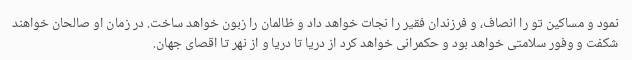نمود و مساکین تو را انصاف، و فرزندان فقیر را نجات خواهد داد و ظالمان را زبون خواهد ساخت. در زمان او صالحان خواهند شکفت و وفور سلامتی خواهد بود و حکمرانی خواهد کرد از دریا تا دریا و از نهر تا اقصای جهان.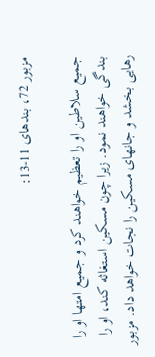مزبور 72، بندهای 11-13:

جمیع سلاطین او را تعظیم خواهند کرد و جمیع امتها او را بندگی خواهند نمود. زیرا چون مسکین استغاثه کند، او را رهایی بخشد و جانهای مسکین را نجات خواهد داد. مزبور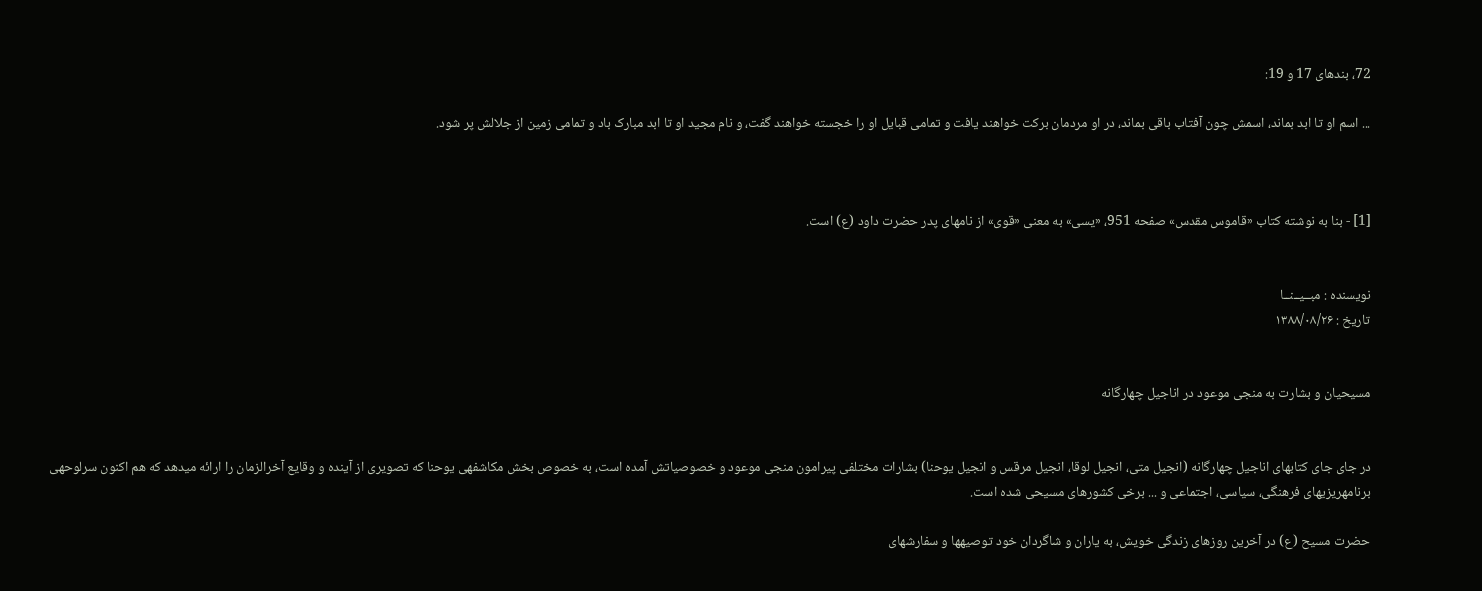72، بندهای 17 و 19:

... اسم او تا ابد بماند، اسمش چون آفتاب باقی بماند، در او مردمان برکت خواهند یافت و تمامی قبایل او را خجسته خواهند گفت، و نام مجید او تا ابد مبارک باد و تمامی زمین از جلالش پر شود.



[1] - بنا به نوشته کتاب «قاموس مقدس» صفحه 951، «یسی» به معنی «قوی» از نامهای پدر حضرت داود (ع) است.


نویسنده : مبــیــنــا
تاریخ : ۱۳۸۸/۰۸/۲۶


مسیحیان و بشارت به منجی موعود در اناجیل چهارگانه


در جای جای کتابهای اناجیل چهارگانه (انجیل متی، انجیل لوقا، انجیل مرقس و انجیل یوحنا) بشارات مختلفی پیرامون منجی موعود و خصوصیاتش آمده است، به خصوص بخش مکاشفهی یوحنا که تصویری از آینده و وقایع آخرالزمان را ارائه میدهد که هم اکنون سرلوحهی برنامهریزیهای فرهنگی، سیاسی، اجتماعی و ... برخی کشورهای مسیحی شده است.

حضرت مسیح (ع) در آخرین روزهای زندگی خویش، به یاران و شاگردان خود توصیهها و سفارشهای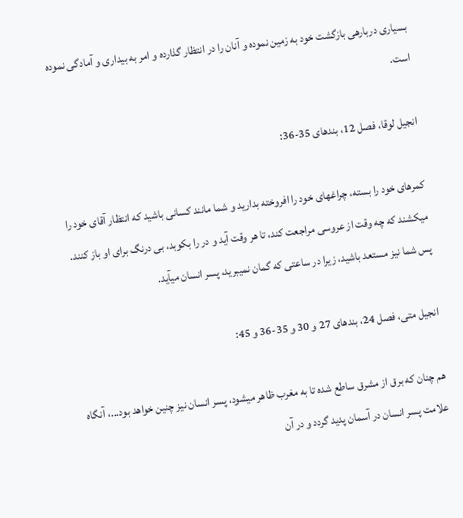بسیاری دربارهی بازگشت خود به زمین نموده و آنان را در انتظار گذارده و امر به بیداری و آمادگی نموده است.

انجیل لوقا، فصل 12، بندهای 35-36:

کمرهای خود را بسته، چراغهای خود را افروخته بدارید و شما مانند کسانی باشید که انتظار آقای خود را میکشند که چه وقت از عروسی مراجعت کند، تا هر وقت آید و در را بکوبد، بی درنگ برای او باز کنند. پس شما نیز مستعد باشید، زیرا در ساعتی که گمان نمیبرید، پسر انسان میآید.

انجیل متی، فصل 24، بندهای 27 و 30 و 35-36 و 45:

هم چنان که برق از مشرق ساطع شده تا به مغرب ظاهر میشود، پسر انسان نیز چنین خواهد بود...، آنگاه علامت پسر انسان در آسمان پدید گردد و در آن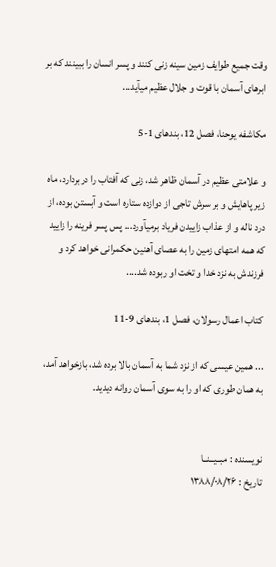وقت جمیع طوایف زمین سینه زنی کنند و پسر انسان را ببینند که بر ابرهای آسمان با قوت و جلال عظیم میآید...

مکاشفه یوحنا، فصل 12، بندهای 1-5

و علامتی عظیم در آسمان ظاهر شد، زنی که آفتاب را دربردارد، ماه زیر پاهایش و بر سرش تاجی از دوازده ستاره است و آبستن بوده، از درد ناله و از عذاب زاییدن فریاد برمیآورد... پس پسر فرینه را زایید که همه امتهای زمین را به عصای آهنین حکمرانی خواهد کرد و فرزندش به نزد خدا و تخت او ربوده شد....

کتاب اعمال رسولان، فصل 1، بندهای 9-11

... همین عیسی که از نزد شما به آسمان بالا برده شد، بازخواهد آمد، به همان طوری که او را به سوی آسمان روانه دیدید.


نویسنده : مبــیــنــا
تاریخ : ۱۳۸۸/۰۸/۲۶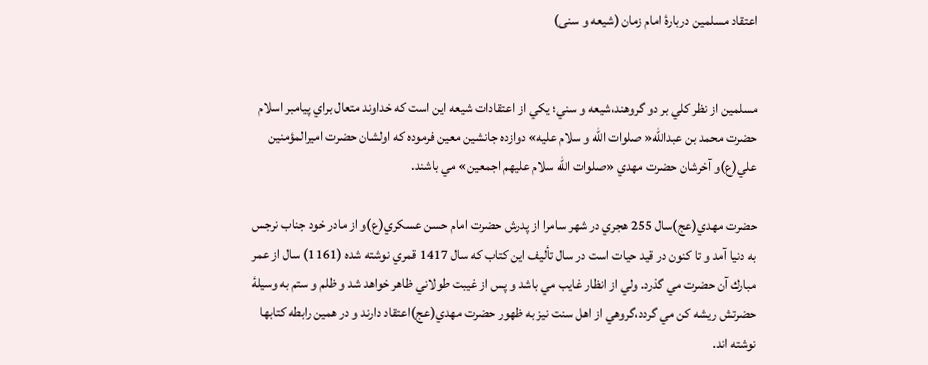اعتقاد مسلمين دربارۀ امام زمان (شیعه و سنی)


مسلمين از نظر كلي بر دو گروهند،شيعه و سني؛ يكي از اعتقادات شيعه اين است كه خداوند متعال براي پيامبر اسلام حضرت محمد بن عبدالله« صلوات الله و سلام عليه» دوازده جانشين معين فرموده كه اولشان حضرت اميرالمؤمنين علي(ع)و آخرشان حضرت مهدي «صلوات الله سلام عليهم اجمعين» مي باشند.

حضرت مهدي(عج)سال 255 هجري در شهر سامرا از پدرش حضرت امام حسن عسكري(ع)و از مادر خود جناب نرجس به دنيا آمد و تا كنون در قيد حيات است در سال تأليف اين كتاب كه سال 1417 قمري نوشته شده (1161) سال از عمر مبارك آن حضرت مي گذرد. ولي از انظار غايب مي باشد و پس از غيبت طولاني ظاهر خواهد شد و ظلم و ستم به وسيلۀ حضرتش ريشه كن مي گردد،گروهي از اهل سنت نيز به ظهور حضرت مهدي(عج)اعتقاد دارند و در همين رابطه كتابها نوشته اند.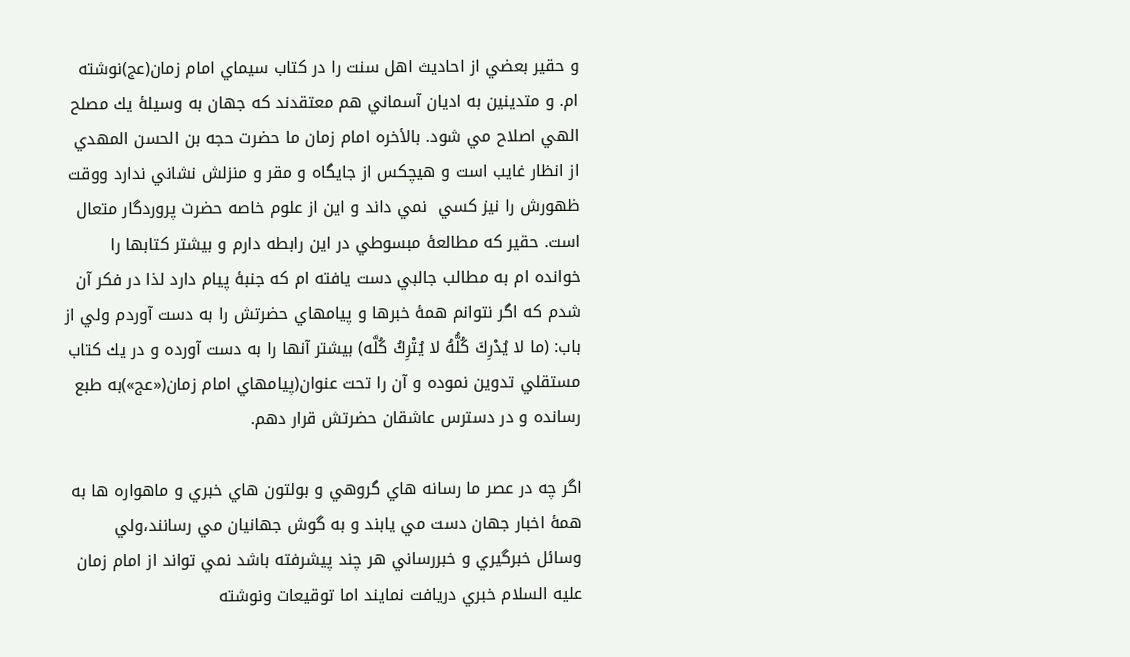و حقير بعضي از احاديث اهل سنت را در كتاب سيماي امام زمان(عج)نوشته ام. و متدينين به اديان آسماني هم معتقدند كه جهان به وسيلۀ يك مصلح الهي اصلاح مي شود. بالأخره امام زمان ما حضرت حجه بن الحسن المهدي از انظار غايب است و هيچكس از جايگاه و مقر و منزلش نشاني ندارد ووقت ظهورش را نيز كسي  نمي داند و اين از علوم خاصه حضرت پروردگار متعال است. حقير كه مطالعۀ مبسوطي در اين رابطه دارم و بيشتر كتابها را خوانده ام به مطالب جالبي دست يافته ام كه جنبۀ پيام دارد لذا در فكر آن شدم كه اگر نتوانم همۀ خبرها و پيامهاي حضرتش را به دست آوردم ولي از باب: (ما لا يُدْرِكَ كُلُّهُ لا يُتْرِكُ كُلَّه) بيشتر آنها را به دست آورده و در يك كتاب مستقلي تدوين نموده و آن را تحت عنوان(پيامهاي امام زمان(«عج»)به طبع رسانده و در دسترس عاشقان حضرتش قرار دهم.

اگر چه در عصر ما رسانه هاي گروهي و بولتون هاي خبري و ماهواره ها به همۀ اخبار جهان دست مي يابند و به گوش جهانيان مي رسانند،ولي وسائل خبرگيري و خبررساني هر چند پيشرفته باشد نمي تواند از امام زمان عليه السلام خبري دريافت نمايند اما توقيعات ونوشته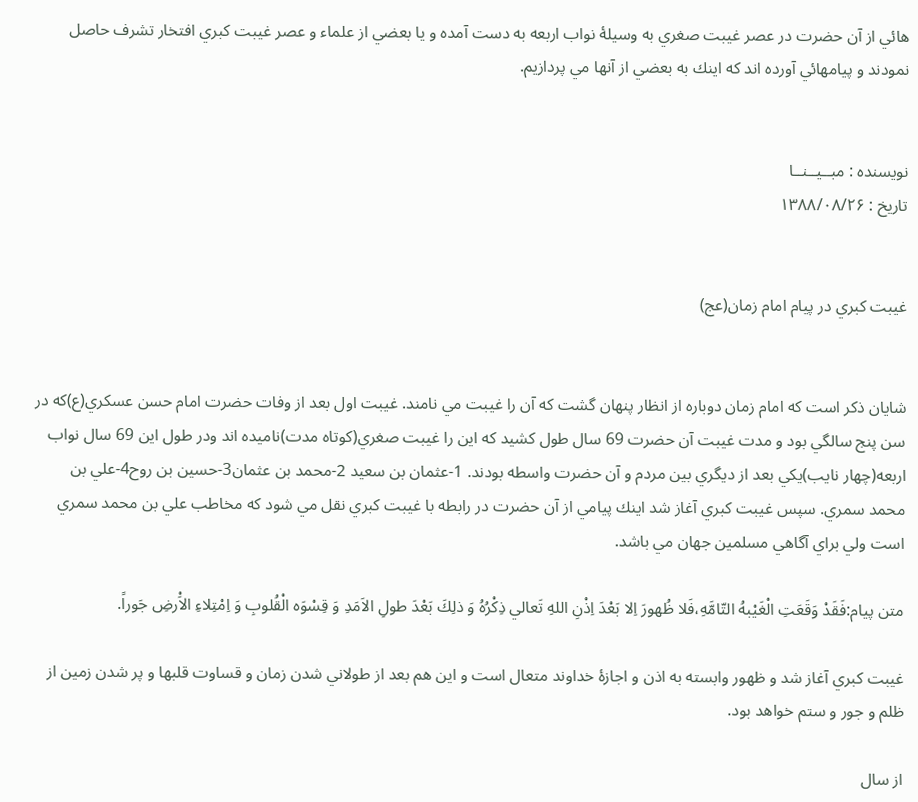هائي از آن حضرت در عصر غيبت صغري به وسيلۀ نواب اربعه به دست آمده و يا بعضي از علماء و عصر غيبت كبري افتخار تشرف حاصل نمودند و پيامهائي آورده اند كه اينك به بعضي از آنها مي پردازيم.


نویسنده : مبــیــنــا
تاریخ : ۱۳۸۸/۰۸/۲۶


غيبت كبري در پيام امام زمان(عج)


شايان ذكر است كه امام زمان دوباره از انظار پنهان گشت كه آن را غيبت مي نامند. غيبت اول بعد از وفات حضرت امام حسن عسكري(ع)كه در سن پنج سالگي بود و مدت غيبت آن حضرت 69 سال طول كشيد كه اين را غيبت صغري(كوتاه مدت)ناميده اند ودر طول اين 69 سال نواب اربعه(چهار نايب)يكي بعد از ديگري بين مردم و آن حضرت واسطه بودند. 1-عثمان بن سعيد 2-محمد بن عثمان3-حسين بن روح4-علي بن محمد سمري. سپس غيبت كبري آغاز شد اينك پيامي از آن حضرت در رابطه با غيبت كبري نقل مي شود كه مخاطب علي بن محمد سمري است ولي براي آگاهي مسلمين جهان مي باشد.

متن پيام:فَقَدْ وَقَعَتِ الْغَيْبهُ التّامَّهِ،فَلا ظُهورَ اِلا بَعْدَ اِذْنِ اللهِ تَعالي ذِكْرُهُ وَ ذلِكَ بَعْدَ طولِ الاَمَدِ وَ قِسْوَه الْقُلوبِ وَ اِمْتِلاءِ الاَْرضِ جَوراً.

غيبت كبري آغاز شد و ظهور وابسته به اذن و اجازۀ خداوند متعال است و اين هم بعد از طولاني شدن زمان و قساوت قلبها و پر شدن زمين از ظلم و جور و ستم خواهد بود.

از سال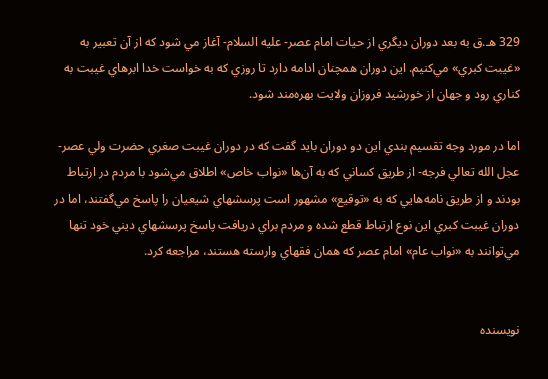329 هـ.ق به بعد دوران ديگري از حيات امام عصر- عليه السلام- آغاز مي شود كه از آن تعبير به «غيبت كبري» مي‌كنيم. اين دوران همچنان ادامه دارد تا روزي كه به خواست خدا ابرهاي غيبت به كناري رود و جهان از خورشيد فروزان ولايت بهره‌مند شود.

اما در مورد وجه تقسيم بندي اين دو دوران بايد گفت كه در دوران غيبت صغري حضرت ولي عصر- عجل الله تعالي فرجه- از طريق كساني كه به آن‌ها «نواب خاص» اطلاق مي‌شود با مردم در ارتباط بودند و از طريق نامه‌هايي كه به «توقيع» مشهور است پرسشهاي شيعيان را پاسخ مي‌گفتند، اما در دوران غيبت كبري اين نوع ارتباط قطع شده و مردم براي دريافت پاسخ پرسشهاي ديني خود تنها مي‌توانند به «نواب عام» امام عصر كه همان فقهاي وارسته هستند، مراجعه كرد.


نویسنده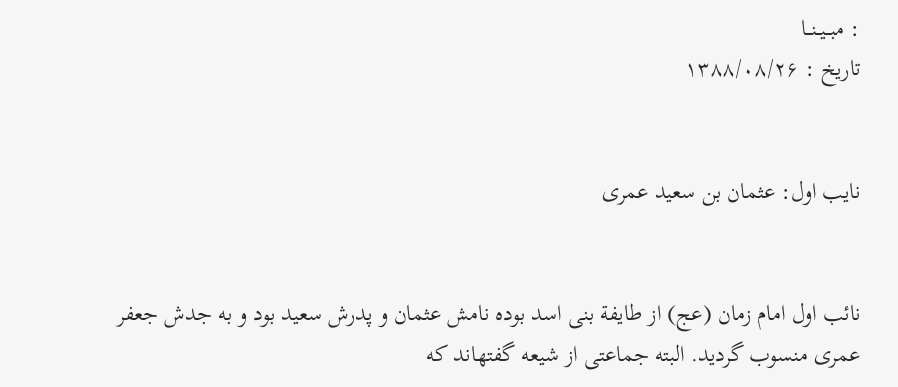: مبــیــنــا
تاریخ : ۱۳۸۸/۰۸/۲۶


نایب اول: عثمان بن سعید عمری


نائب اول امام زمان (عج) از طایفة بنی اسد بوده نامش عثمان و پدرش سعید بود و به جدش جعفر عمری منسوب گردید. البته جماعتی از شیعه گفتهاند که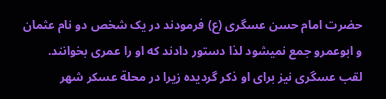حضرت امام حسن عسگری (ع) فرمودند در یک شخص دو نام عثمان و ابوعمرو جمع نمیشود لذا دستور دادند که او را عمری بخوانند. لقب عسگری نیز برای او ذکر گردیده زیرا در محلة عسکر شهر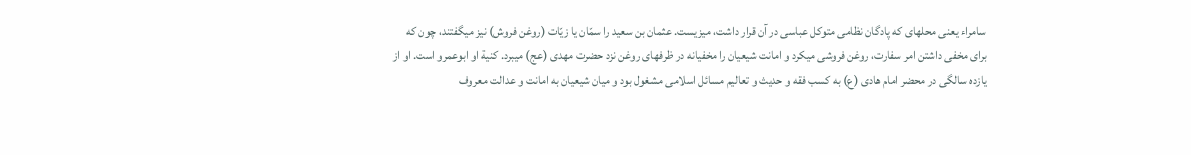سامراء یعنی محلهای که پادگان نظامی متوکل عباسی در آن قرار داشت، میزیست. عثمان بن سعید را سمّان یا زیّات (روغن فروش) نیز میگفتند، چون که برای مخفی داشتن امر سفارت، روغن فروشی میکرد و امانت شیعیان را مخفیانه در ظرفهای روغن نزد حضرت مهدی (عج) میبرد. کنیة او ابوعمرو است. او از یازده سالگی در محضر امام هادی (ع) به کسب فقه و حدیث و تعالیم مسائل اسلامی مشغول بود و میان شیعیان به امانت و عدالت معروف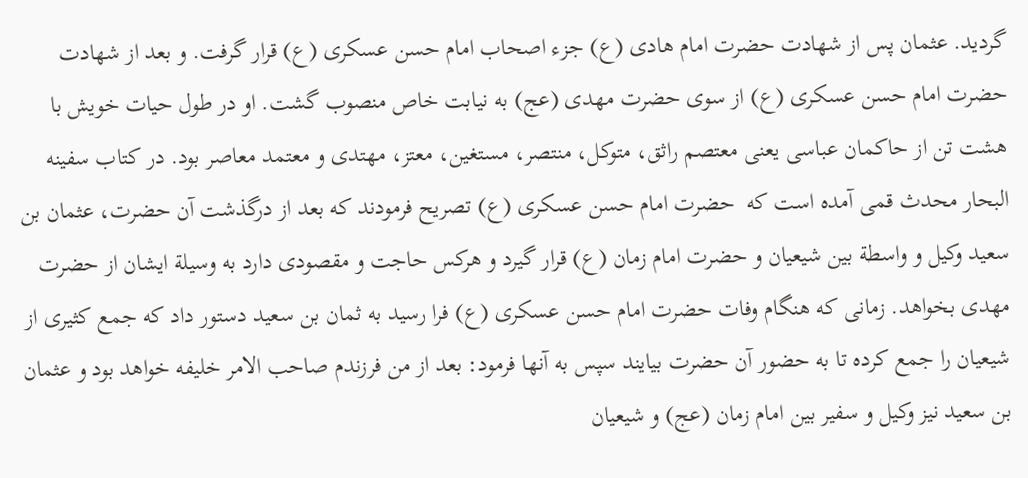گردید. عثمان پس از شهادت حضرت امام هادی (ع) جزء اصحاب امام حسن عسکری (ع) قرار گرفت. و بعد از شهادت حضرت امام حسن عسکری (ع) از سوی حضرت مهدی (عج) به نیابت خاص منصوب گشت. او در طول حیات خویش با هشت تن از حاکمان عباسی یعنی معتصم راثق، متوکل، منتصر، مستغین، معتز، مهتدی و معتمد معاصر بود. در کتاب سفینه البحار محدث قمی آمده است که  حضرت امام حسن عسکری (ع) تصریح فرمودند که بعد از درگذشت آن حضرت، عثمان بن سعید وکیل و واسطة بین شیعیان و حضرت امام زمان (ع) قرار گیرد و هرکس حاجت و مقصودی دارد به وسیلة ایشان از حضرت مهدی بخواهد. زمانی که هنگام وفات حضرت امام حسن عسکری (ع) فرا رسید به ثمان بن سعید دستور داد که جمع کثیری از شیعیان را جمع کرده تا به حضور آن حضرت بیایند سپس به آنها فرمود: بعد از من فرزندم صاحب الامر خلیفه خواهد بود و عثمان بن سعید نیز وکیل و سفیر بین امام زمان (عج) و شیعیان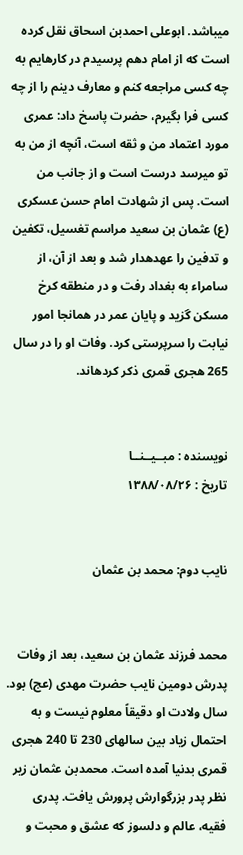میباشد. ابوعلی احمدبن اسحاق نقل کرده است که از امام دهم پرسیدم در کارهایم به چه کسی مراجعه کنم و معارف دینم را از چه کسی فرا بگیرم، حضرت پاسخ داد: عمری مورد اعتماد من و ثقه است، آنچه از من به تو میرسد درست است و از جانب من است. پس از شهادت امام حسن عسکری (ع) عثمان بن سعید مراسم تغسیل، تکفین و تدفین را عهدهدار شد و بعد از آن، از سامراء به بغداد رفت و در منطقه کرخ مسکن گزید و پایان عمر در همانجا امور نیابت را سرپرستی کرد. وفات او را در سال 265 هجری قمری ذکر کردهاند.


نویسنده : مبــیــنــا
تاریخ : ۱۳۸۸/۰۸/۲۶


نایب دوم: محمد بن عثمان


محمد فرزند عثمان بن سعید، بعد از وفات پدرش دومین نایب حضرت مهدی (عج) بود. سال ولادت او دقیقاً معلوم نیست و به احتمال زیاد بین سالهای 230 تا 240 هجری قمری بدنیا آمده است. محمدبن عثمان زیر نظر پدر بزرگوارش پرورش یافت. پدری فقیه، عالم و دلسوز که عشق و محبت و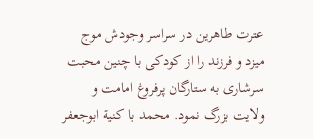عترت طاهرین در سراسر وجودش موج میزد و فرزند را از کودکی با چنین محبت سرشاری به ستارگان پرفروغ امامت و ولایت بزرگ نمود. محمد با کنیة ابوجعفر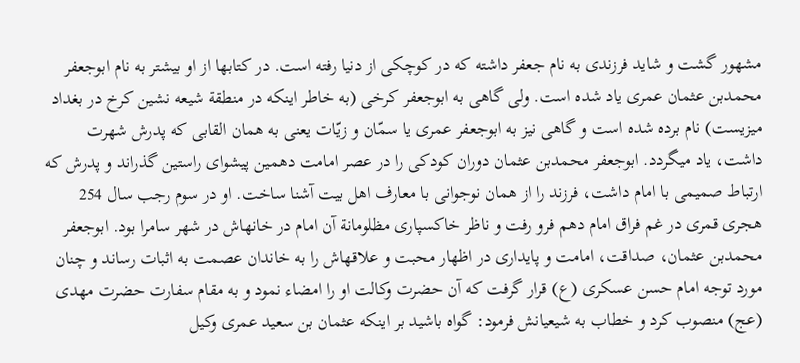مشهور گشت و شاید فرزندی به نام جعفر داشته که در کوچکی از دنیا رفته است. در کتابها از او بیشتر به نام ابوجعفر محمدبن عثمان عمری یاد شده است. ولی گاهی به ابوجعفر کرخی (به خاطر اینکه در منطقة شیعه نشین کرخ در بغداد میزیست) نام برده شده است و گاهی نیز به ابوجعفر عمری یا سمّان و زیّات یعنی به همان القابی که پدرش شهرت داشت، یاد میگردد. ابوجعفر محمدبن عثمان دوران کودکی را در عصر امامت دهمین پیشوای راستین گذراند و پدرش که ارتباط صمیمی با امام داشت، فرزند را از همان نوجوانی با معارف اهل بیت آشنا ساخت. او در سوم رجب سال 254 هجری قمری در غم فراق امام دهم فرو رفت و ناظر خاکسپاری مظلومانة آن امام در خانهاش در شهر سامرا بود. ابوجعفر محمدبن عثمان، صداقت، امامت و پایداری در اظهار محبت و علاقهاش را به خاندان عصمت به اثبات رساند و چنان مورد توجه امام حسن عسکری (ع) قرار گرفت که آن حضرت وکالت او را امضاء نمود و به مقام سفارت حضرت مهدی (عج) منصوب کرد و خطاب به شیعیانش فرمود: گواه باشید بر اینکه عثمان بن سعید عمری وکیل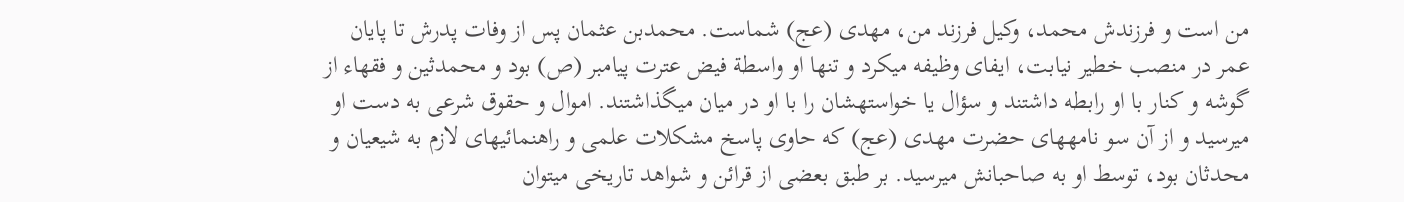من است و فرزندش محمد، وکیل فرزند من، مهدی (عج) شماست. محمدبن عثمان پس از وفات پدرش تا پایان عمر در منصب خطیر نیابت، ایفای وظیفه میکرد و تنها او واسطة فیض عترت پیامبر (ص) بود و محمدثین و فقهاء از گوشه و کنار با او رابطه داشتند و سؤال یا خواستهشان را با او در میان میگذاشتند. اموال و حقوق شرعی به دست او میرسید و از آن سو نامههای حضرت مهدی (عج) که حاوی پاسخ مشکلات علمی و راهنمائیهای لازم به شیعیان و محدثان بود، توسط او به صاحبانش میرسید. بر طبق بعضی از قرائن و شواهد تاریخی میتوان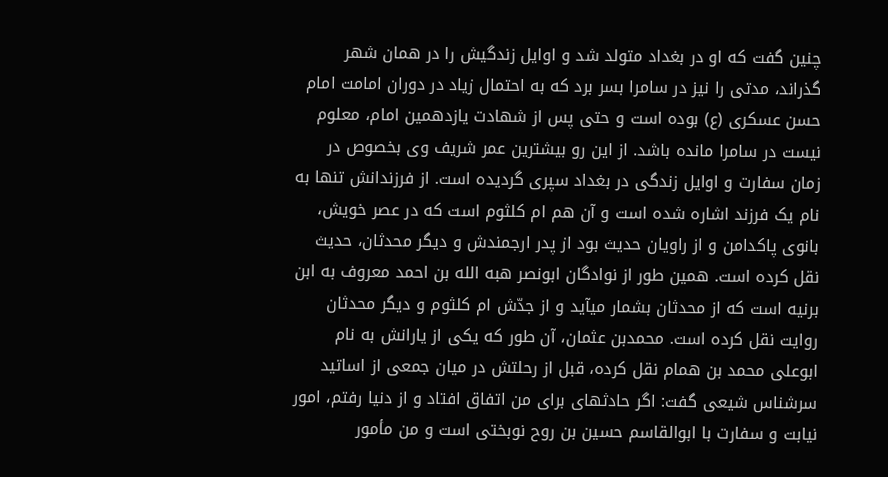چنین گفت که او در بغداد متولد شد و اوایل زندگیش را در همان شهر گذراند، مدتی را نیز در سامرا بسر برد که به احتمال زیاد در دوران امامت امام حسن عسکری (ع) بوده است و حتی پس از شهادت یازدهمین امام، معلوم نیست در سامرا مانده باشد. از این رو بیشترین عمر شریف وی بخصوص در زمان سفارت و اوایل زندگی در بغداد سپری گردیده است. از فرزندانش تنها به نام یک فرزند اشاره شده است و آن هم ام کلثوم است که در عصر خویش، بانوی پاکدامن و از راویان حدیث بود از پدر ارجمندش و دیگر محدثان، حدیث نقل کرده است. همین طور از نوادگان ابونصر هبه الله بن احمد معروف به ابن برنیه است که از محدثان بشمار میآید و از جدّش ام کلثوم و دیگر محدثان روایت نقل کرده است. محمدبن عثمان، آن طور که یکی از یارانش به نام ابوعلی محمد بن همام نقل کرده، قبل از رحلتش در میان جمعی از اساتید سرشناس شیعی گفت: اگر حادثهای برای من اتفاق افتاد و از دنیا رفتم، امور نیابت و سفارت با ابوالقاسم حسین بن روح نوبختی است و من مأمور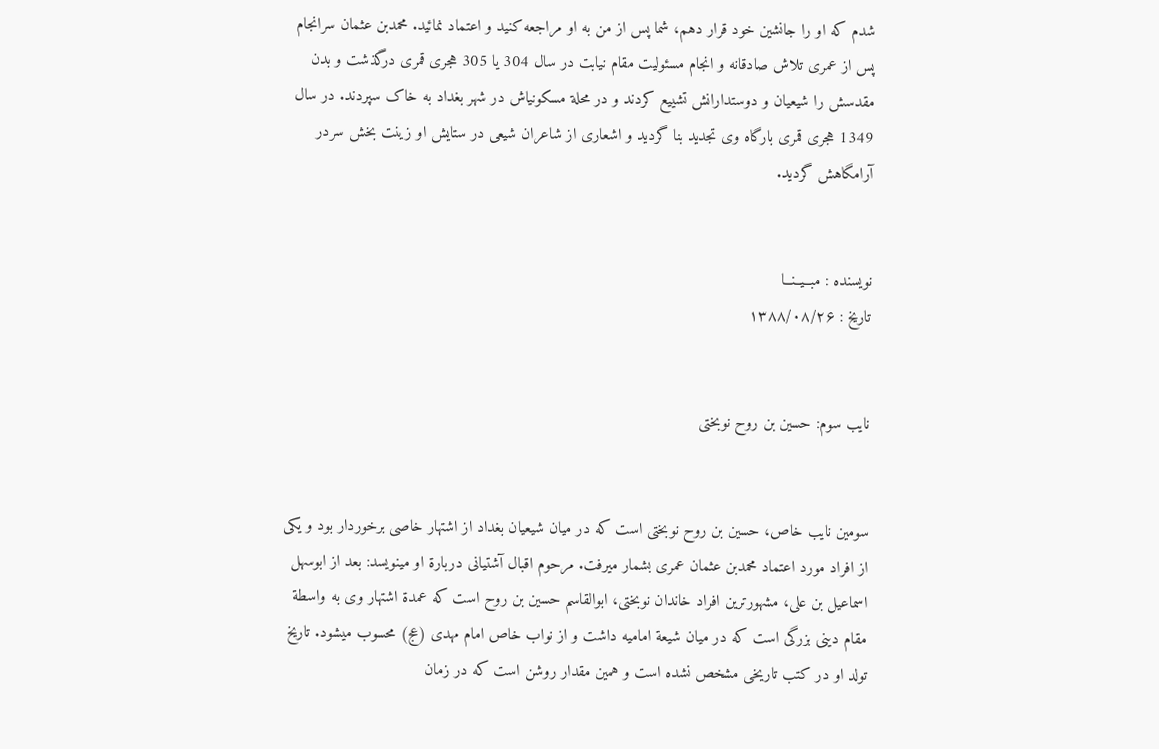شدم که او را جانشین خود قرار دهم، شما پس از من به او مراجعه کنید و اعتماد نمائید. محمدبن عثمان سرانجام پس از عمری تلاش صادقانه و انجام مسئولیت مقام نیابت در سال 304 یا 305 هجری قمری درگذشت و بدن مقدسش را شیعیان و دوستدارانش تشییع کردند و در محلة مسکونیاش در شهر بغداد به خاک سپردند. در سال 1349 هجری قمری بارگاه وی تجدید بنا گردید و اشعاری از شاعران شیعی در ستایش او زینت بخش سردر آرامگاهش گردید.


نویسنده : مبــیــنــا
تاریخ : ۱۳۸۸/۰۸/۲۶


نایب سوم: حسین بن روح نوبختی


سومین نایب خاص، حسین بن روح نوبختی است که در میان شیعیان بغداد از اشتهار خاصی برخوردار بود و یکی از افراد مورد اعتماد محمدبن عثمان عمری بشمار میرفت. مرحوم اقبال آشتیانی دربارة او مینویسد: بعد از ابوسهل اسماعیل بن علی، مشهورترین افراد خاندان نوبختی، ابوالقاسم حسین بن روح است که عمدة اشتهار وی به واسطة مقام دینی بزرگی است که در میان شیعة امامیه داشت و از نواب خاص امام مهدی (عج) محسوب میشود. تاریخ تولد او در کتب تاریخی مشخص نشده است و همین مقدار روشن است که در زمان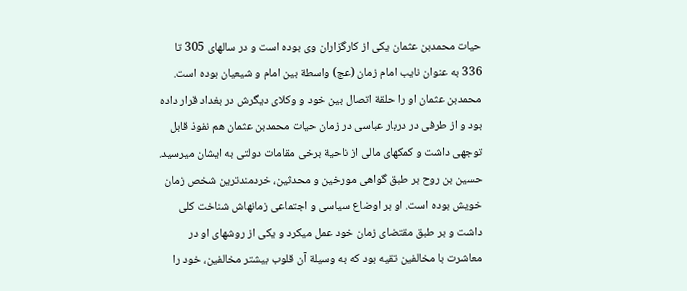حیات محمدبن عثمان یکی از کارگزاران وی بوده است و در سالهای 305 تا 336 به عنوان نایب امام زمان (عج) واسطة بین امام و شیعیان بوده است. محمدبن عثمان او را حلقة اتصال بین خود و وکلای دیگرش در بغداد قرار داده بود و از طرفی در دربار عباسی در زمان حیات محمدبن عثمان هم نفوذ قابل توجهی داشت و کمکهای مالی از ناحیة برخی مقامات دولتی به ایشان میرسید. حسین بن روح بر طبق گواهی مورخین و محدثین، خردمندترین شخص زمان خویش بوده است. او بر اوضاع سیاسی و اجتماعی زمانهاش شناخت کلی داشت و بر طبق مقتضای زمان خود عمل میکرد و یکی از روشهای او در معاشرت با مخالفین تقیه بود که به وسیلة آن قلوب بیشتر مخالفین، خود را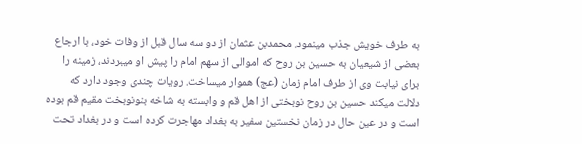به طرف خویش جذب مینمود. محمدبن عثمان از دو سه سال قبل از وفات خود، با ارجاع بعضی از شیعیان به حسین بن روح که اموالی از سهم امام را پیش او میبردند، زمینه را برای نیابت وی از طرف امام زمان (عج) هموار میساخت. رویات چندی وجود دارد که دلالت میکند حسین بن روح نوبختی از اهل قم و وابسته به شاخه بنونوبخت مقیم قم بوده است و در عین حال در زمان نخستین سفیر به بغداد مهاجرت کرده است و در بغداد تحت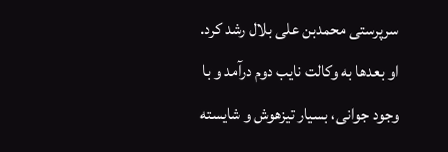سرپرستی محمدبن علی بلال رشد کرد. او بعدها به وکالت نایب دوم درآمد و با وجود جوانی، بسیار تیزهوش و شایسته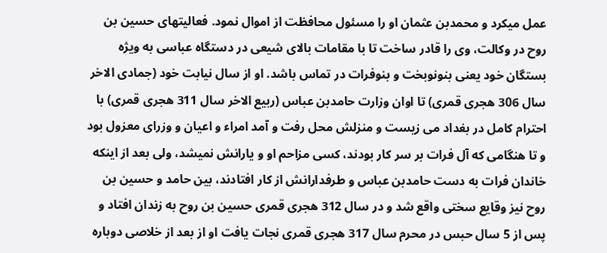عمل میکرد و محمدبن عثمان او را مسئول محافظت از اموال نمود. فعالیتهای حسین بن روح در وکالت، وی را قادر ساخت تا با مقامات بالای شیعی در دستگاه عباسی به ویژه بستگان خود یعنی بنونوبخت و بنوفرات در تماس باشد. او از سال نیابت خود (جمادی الاخر سال 306 هجری قمری) تا اوان وزارت حامدبن عباس (ربیع الاخر سال 311 هجری قمری) با احترام کامل در بغداد می زیست و منزلش محل رفت و آمد امراء و اعیان و وزرای معزول بود و تا هنگامی که آل فرات بر سر کار بودند، کسی مزاحم او و یارانش نمیشد، ولی بعد از اینکه خاندان فرات به دست حامدبن عباس و طرفدارانش از کار افتادند، بین حامد و حسین بن روح نیز وقایع سختی واقع شد و در سال 312 هجری قمری حسین بن روح به زندان افتاد و پس از 5 سال حبس در محرم سال 317 هجری قمری نجات یافت او از بعد از خلاصی دوباره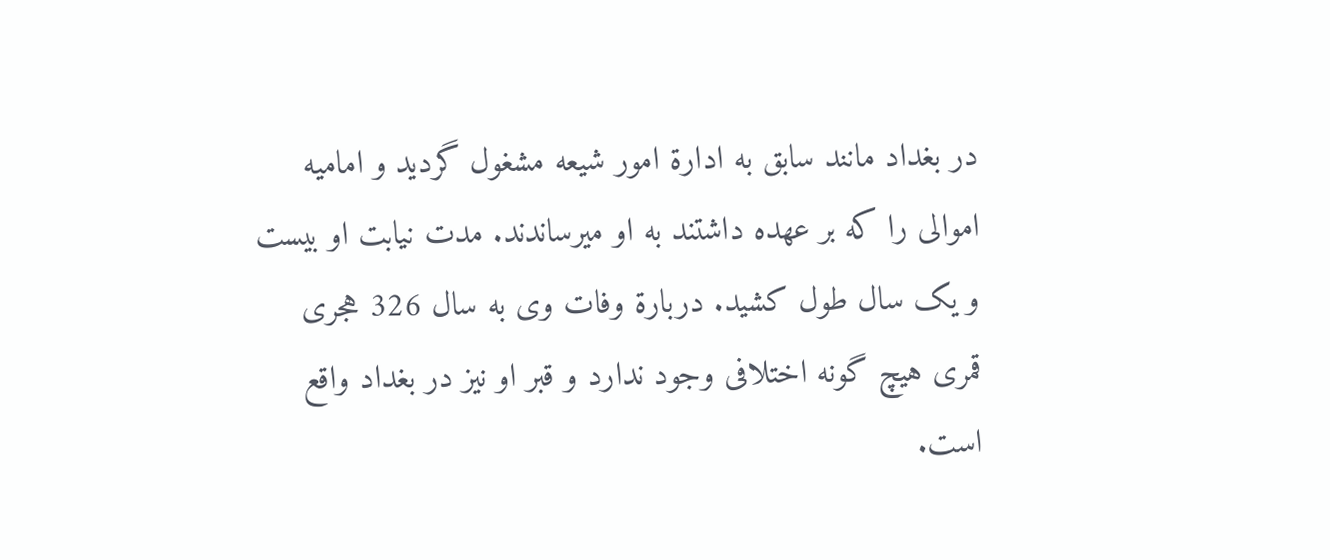در بغداد مانند سابق به ادارة امور شیعه مشغول گردید و امامیه اموالی را که بر عهده داشتند به او میرساندند. مدت نیابت او بیست و یک سال طول کشید. دربارة وفات وی به سال 326 هجری قمری هیچ گونه اختلافی وجود ندارد و قبر او نیز در بغداد واقع است.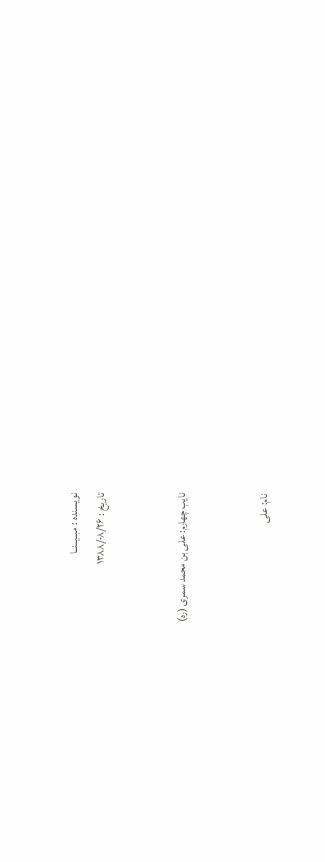نویسنده : مبــیــنــا
تاریخ : ۱۳۸۸/۰۸/۲۶


نایب چهارم: علی بن محمد سمری (ره)


نام: علی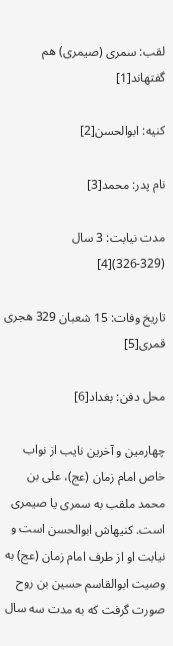لقب: سمری (صیمری) هم گفتهاند[1]

کنیه: ابوالحسن[2]

نام پدر: محمد[3]

مدت نیابت: 3 سال (329-326)[4]

تاریخ وفات: 15 شعبان 329 هجری قمری[5]

محل دفن: بغداد[6]

چهارمین و آخرین نایب از نواب خاص امام زمان (عج)، علی بن محمد ملقب به سمری یا صیمری است. کنیهاش ابوالحسن است و نیابت او از طرف امام زمان (عج) به وصیت ابوالقاسم حسین بن روح صورت گرفت که به مدت سه سال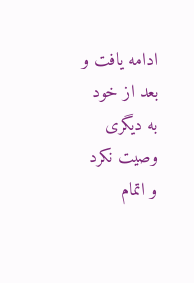ادامه یافت و بعد از خود به دیگری وصیت نکرد و اتمام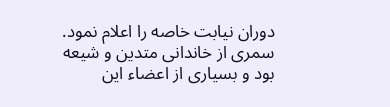دوران نیابت خاصه را اعلام نمود. سمری از خاندانی متدین و شیعه بود و بسیاری از اعضاء این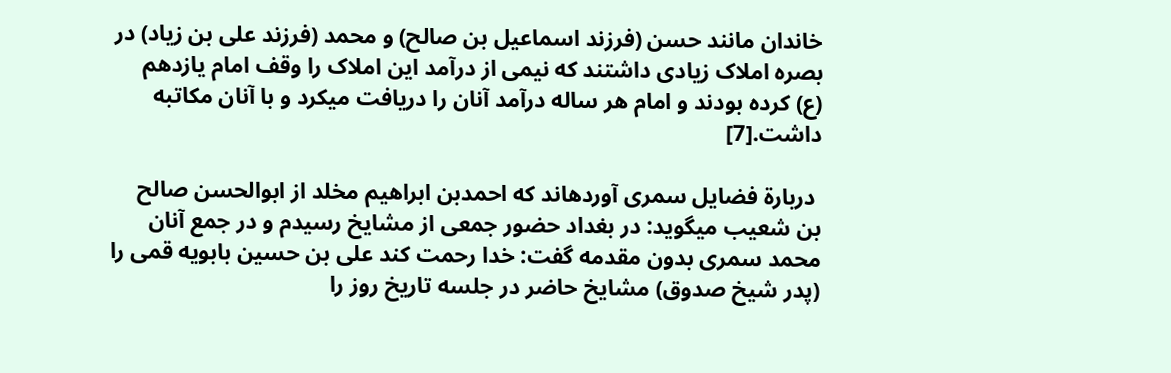خاندان مانند حسن (فرزند اسماعیل بن صالح) و محمد (فرزند علی بن زیاد) در بصره املاک زیادی داشتند که نیمی از درآمد این املاک را وقف امام یازدهم (ع) کرده بودند و امام هر ساله درآمد آنان را دریافت میکرد و با آنان مکاتبه داشت.[7]

 دربارة فضایل سمری آوردهاند که احمدبن ابراهیم مخلد از ابوالحسن صالح بن شعیب میگوید: در بغداد حضور جمعی از مشایخ رسیدم و در جمع آنان محمد سمری بدون مقدمه گفت: خدا رحمت کند علی بن حسین بابویه قمی را (پدر شیخ صدوق) مشایخ حاضر در جلسه تاریخ روز را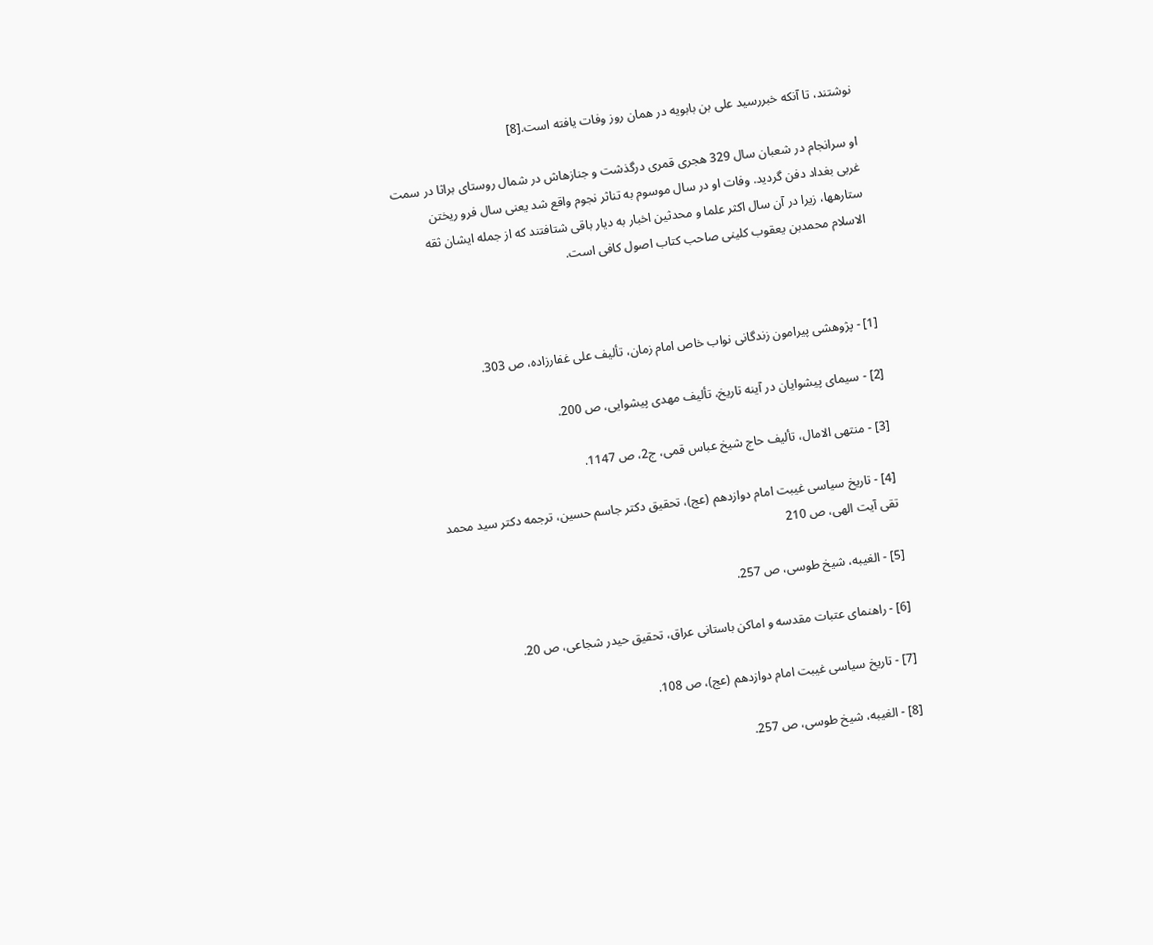نوشتند، تا آنکه خبررسید علی بن بابویه در همان روز وفات یافته است.[8]

او سرانجام در شعبان سال 329 هجری قمری درگذشت و جنازهاش در شمال روستای براثا در سمت غربی بغداد دفن گردید. وفات او در سال موسوم به تناثر نجوم واقع شد یعنی سال فرو ریختن ستارهها، زیرا در آن سال اکثر علما و محدثین اخبار به دیار باقی شتافتند که از جمله ایشان ثقه الاسلام محمدبن یعقوب کلینی صاحب کتاب اصول کافی است.



[1] - پژوهشی پیرامون زندگانی نواب خاص امام زمان، تألیف علی غفارزاده، ص 303.

[2] - سیمای پیشوایان در آینه تاریخ، تألیف مهدی پیشوایی، ص 200.

[3] - منتهی الامال، تألیف حاج شیخ عباس قمی، ج2، ص 1147.

[4] - تاریخ سیاسی غیبت امام دوازدهم (عج)، تحقیق دکتر جاسم حسین، ترجمه دکتر سید محمد تقی آیت الهی، ص 210

[5] - الغیبه، شیخ طوسی، ص 257.

[6] - راهنمای عتبات مقدسه و اماکن باستانی عراق، تحقیق حیدر شجاعی، ص 20.

[7] - تاریخ سیاسی غیبت امام دوازدهم (عج)، ص 108.

[8] - الغیبه، شیخ طوسی، ص 257.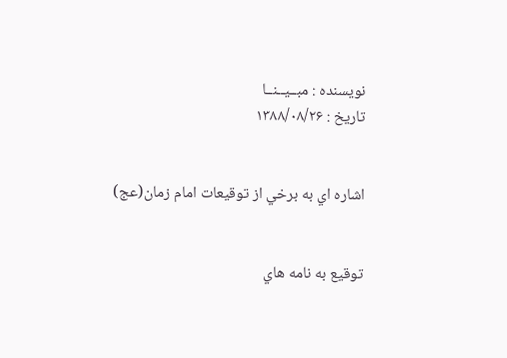نویسنده : مبــیــنــا
تاریخ : ۱۳۸۸/۰۸/۲۶


اشاره اي به برخي از توقيعات امام زمان(عج)


توقيع به نامه هاي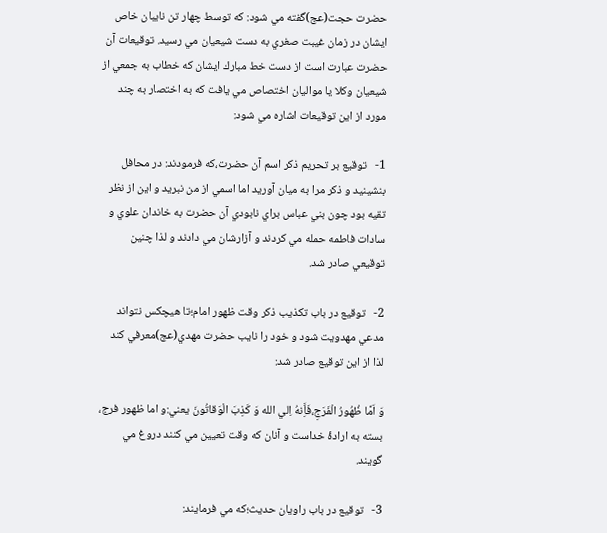حضرت حجت(عج)گفته مي شود: كه توسط چهار تن نايبان خاص ايشان در زمان غيبت صغري به دست شيعيان مي رسيد. توقيعات آن حضرت عبارت است از دست خط مبارك ايشان كه خطاب به جمعي از شيعيان وكلا يا مواليان اختصاص مي يافت كه به اختصار به چند مورد از اين توقيعات اشاره مي شود:

1-   توقيع بر تحريم ذكر اسم آن حضرت،كه فرمودند: در محافل بنشينيد و ذكر مرا به ميان آوريد اما اسمي از من نبريد و اين از نظر تقيه بود چون بني عباس براي نابودي آن حضرت به خاندان علوي و سادات فاطمه حمله مي كردند و آزارشان مي دادند و لذا چنين توقيعي صادر شد.

2-   توقيع در باب تكذيب ذكر وقت ظهور امام؛تا هيچكس نتواند مدعي مهدويت شود و خود را نايب حضرت مهدي(عج)معرفي كند لذا از اين توقيع صادر شد:

وَ اَمَّا ظُهُورُ الْفَرَجِ،فَاَِّنهُ اِلي الله وَ كَذِبَ الْوَقاتُونَ يعني:و اما ظهور فرج، بسته به ارادۀ خداست و آنان كه وقت تعيين مي كنند دروغ مي گويند.

3-   توقيع در باب راويان حديث؛كه مي فرمايند: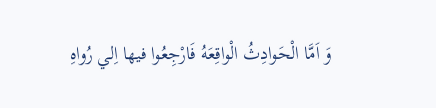وَ اَمَّا الْحَوادِثُ الْواقِعَهُ فَارْجِعُوا فيها اِلي رُواهِ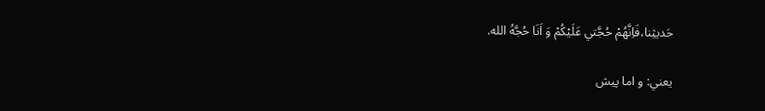حَديثِنا،فَاِنَّهُمْ حُجَّتي عَلَيْكُمْ وَ اَنَا حُجَّهُ الله.

يعني: و اما پيش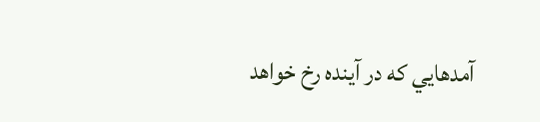آمدهايي كه در آينده رخ خواهد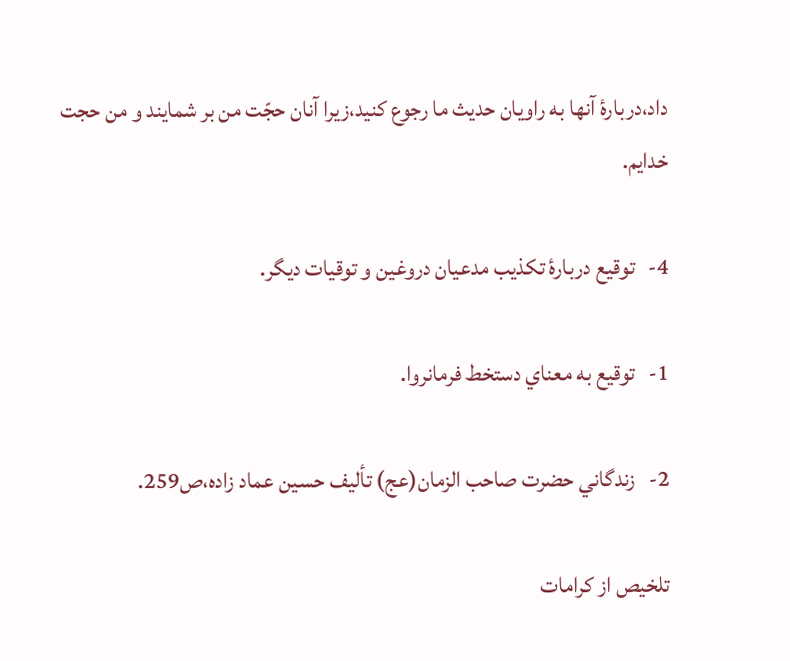داد،دربارۀ آنها به راويان حديث ما رجوع كنيد،زيرا آنان حجّت من بر شمايند و من حجت خدايم.

4-   توقيع دربارۀ تكذيب مدعيان دروغين و توقيات ديگر.

1-   توقيع به معناي دستخط فرمانروا.

2-   زندگاني حضرت صاحب الزمان(عج) تأليف حسين عماد زاده،ص259.

تلخيص از كرامات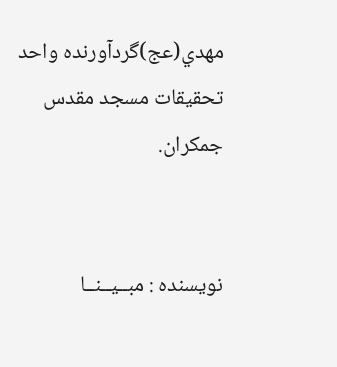مهدي(عج)گردآورنده واحد تحقيقات مسجد مقدس جمكران.


نویسنده : مبــیــنــا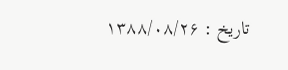تاریخ : ۱۳۸۸/۰۸/۲۶